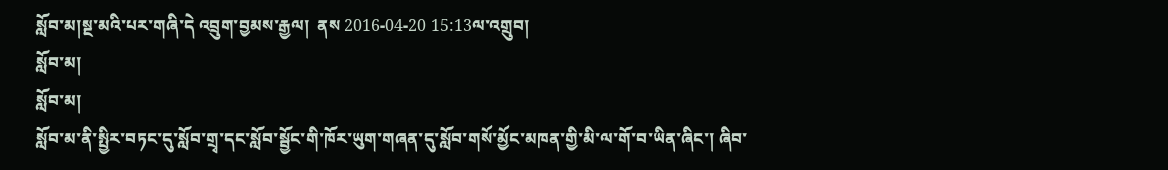སློབ་མ།སྔ་མའི་པར་གཞི་དེ འབྲུག་བྱམས་རྒྱལ།  ནས 2016-04-20 15:13ལ་འགྲུབ།
སློབ་མ།
སློབ་མ།
སློབ་མ་ནི་སྤྱིར་བཏང་དུ་སློབ་གྲྭ་དང་སློབ་སྦྱོང་གི་ཁོར་ཡུག་གཞན་དུ་སློབ་གསོ་མྱོང་མཁན་གྱི་མི་ལ་གོ་བ་ཡིན་ཞིང་། ཞིབ་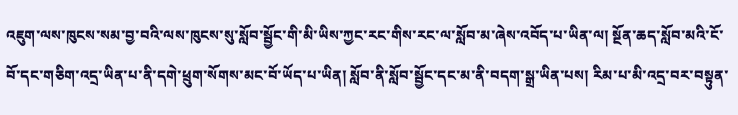འཇུག་ལས་ཁུངས་སམ་བྱ་བའི་ལས་ཁུངས་སུ་སློབ་སྦྱོང་གི་མི་ཡིས་ཀྱང་རང་གིས་རང་ལ་སློབ་མ་ཞེས་འབོད་པ་ཡིན་ལ། སྔོན་ཆད་སློབ་མའི་ངོ་བོ་དང་གཅིག་འདྲ་ཡིན་པ་ནི་དགེ་ཕྲུག་སོགས་མང་བོ་ཡོད་པ་ཡིན། སློབ་ནི་སློབ་སྦྱོང་དང་མ་ནི་བདག་སྒྲ་ཡིན་པས། རིམ་པ་མི་འདྲ་བར་བསྟུན་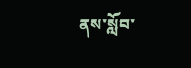ནས་སློབ་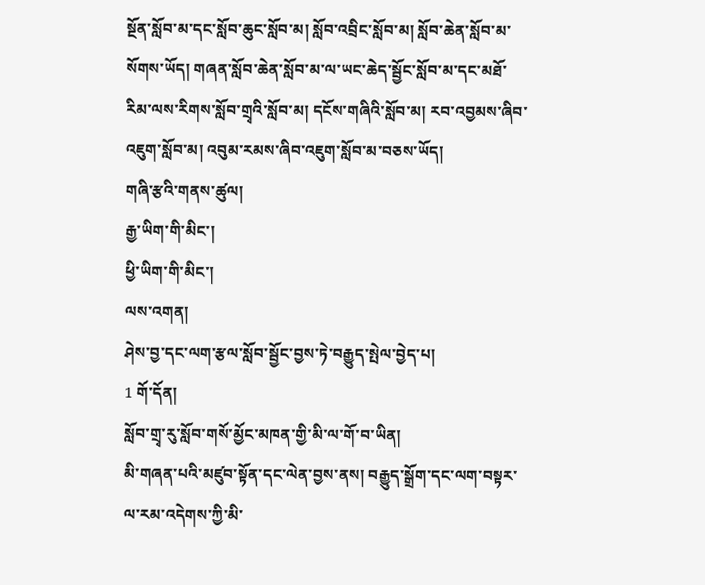སྔོན་སློབ་མ་དང་སློབ་ཆུང་སློབ་མ། སློབ་འབྲིང་སློབ་མ། སློབ་ཆེན་སློབ་མ་སོགས་ཡོད། གཞན་སློབ་ཆེན་སློབ་མ་ལ་ཡང་ཆེད་སྦྱོང་སློབ་མ་དང་མཐོ་རིམ་ལས་རིགས་སློབ་གྲྭའི་སློབ་མ། དངོས་གཞིའི་སློབ་མ། རབ་འབྱམས་ཞིབ་འཇུག་སློབ་མ། འབུམ་རམས་ཞིབ་འཇུག་སློབ་མ་བཅས་ཡོད།
གཞི་རྩའི་གནས་ཚུལ།
རྒྱ་ཡིག་གི་མིང་།
ཕྱི་ཡིག་གི་མིང་།
ལས་འགན།
ཤེས་བྱ་དང་ལག་རྩལ་སློབ་སྦྱོང་བྱས་ཏེ་བརྒྱུད་སྤེལ་བྱེད་པ།
1 གོ་དོན།
སློབ་གྲྭ་རུ་སློབ་གསོ་མྱོང་མཁན་གྱི་མི་ལ་གོ་བ་ཡིན།
མི་གཞན་པའི་མཛུབ་སྟོན་དང་ལེན་བྱས་ནས། བརྒྱུད་སྒྲོག་དང་ལག་བསྟར་ལ་རམ་འདེགས་ཀྱི་མི་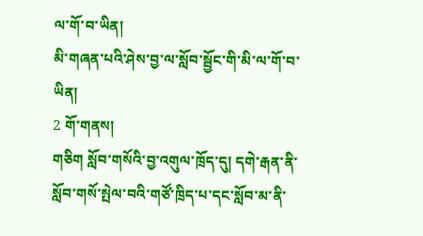ལ་གོ་བ་ཡིན།
མི་གཞན་པའི་ཤེས་བྱ་ལ་སློབ་སྦྱོང་གི་མི་ལ་གོ་བ་ཡིན།
2 གོ་གནས།
གཅིག སློབ་གསོའི་བྱ་འགུལ་ཁྲོད་དུ། དགེ་རྒན་ནི་སློབ་གསོ་སྤེལ་བའི་གཙོ་ཁྲིད་པ་དང་སློབ་མ་ནི་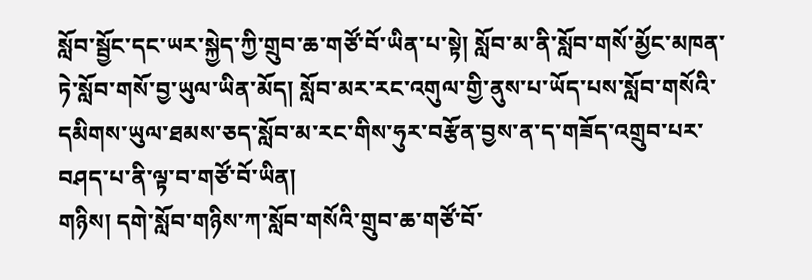སློབ་སྦྱོང་དང་ཡར་སྐྱེད་ཀྱི་གྲུབ་ཆ་གཙོ་བོ་ཡིན་པ་སྟེ། སློབ་མ་ནི་སློབ་གསོ་མྱོང་མཁན་ཏེ་སློབ་གསོ་བྱ་ཡུལ་ཡིན་མོད། སློབ་མར་རང་འགུལ་གྱི་ནུས་པ་ཡོད་པས་སློབ་གསོའི་དམིགས་ཡུལ་ཐམས་ཅད་སློབ་མ་རང་གིས་ཧུར་བརྩོན་བྱས་ན་ད་གཟོད་འགྲུབ་པར་བཤད་པ་ནི་ལྟ་བ་གཙོ་བོ་ཡིན།
གཉིས། དགེ་སློབ་གཉིས་ཀ་སློབ་གསོའི་གྲུབ་ཆ་གཙོ་བོ་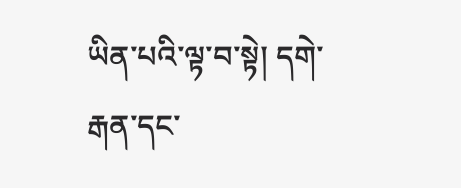ཡིན་པའི་ལྟ་བ་སྟེ། དགེ་རྒན་དང་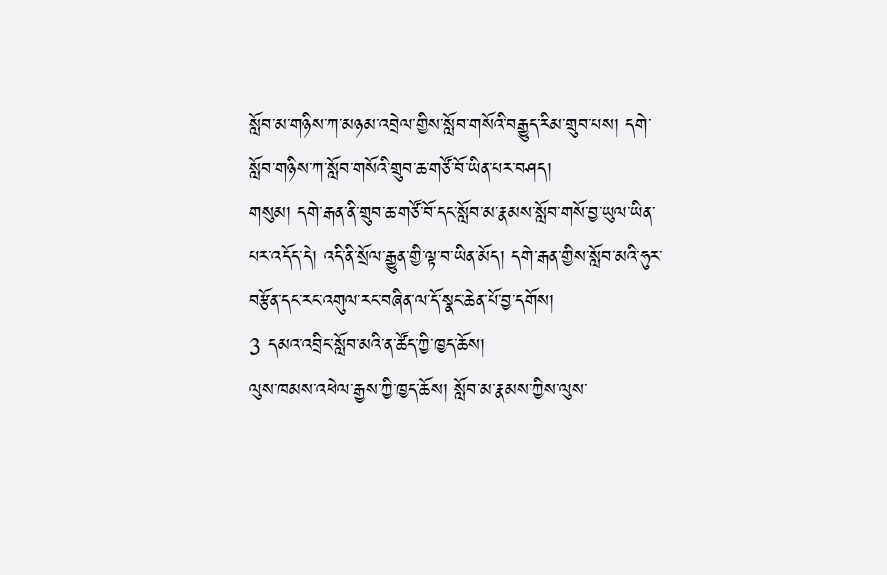སློབ་མ་གཉིས་ཀ་མཉམ་འབྲེལ་གྱིས་སློབ་གསོའི་བརྒྱུད་རིམ་གྲུབ་པས། དགེ་སློབ་གཉིས་ཀ་སློབ་གསོའི་གྲུབ་ཆ་གཙོ་བོ་ཡིན་པར་བཤད།
གསུམ། དགེ་རྒན་ནི་གྲུབ་ཆ་གཙོ་བོ་དང་སློབ་མ་རྣམས་སློབ་གསོ་བྱ་ཡུལ་ཡིན་པར་འདོད་དེ། འདི་ནི་སྲོལ་རྒྱུན་གྱི་ལྟ་བ་ཡིན་མོད། དགེ་རྒན་གྱིས་སློབ་མའི་ཧུར་བརྩོན་དང་རང་འགུལ་རང་བཞིན་ལ་དོ་སྣང་ཆེན་པོ་བྱ་དགོས།
3 དམའ་འབྲིང་སློབ་མའི་ན་ཚོད་ཀྱི་ཁྱད་ཆོས།
ལུས་ཁམས་འཕེལ་རྒྱས་ཀྱི་ཁྱད་ཆོས། སློབ་མ་རྣམས་ཀྱིས་ལུས་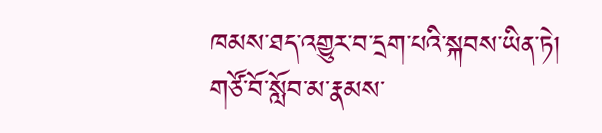ཁམས་ཐད་འགྱུར་བ་དྲག་པའི་སྐབས་ཡིན་ཏེ། གཙོ་བོ་སློབ་མ་རྣམས་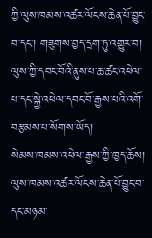ཀྱི་ལུས་ཁམས་འཚར་ལོངས་ཆེན་པོ་བྱུང་བ་དང་། གཟུགས་བྱད་དྲག་ཏུ་འགྱུར་བ། ལུས་ཀྱི་དབང་བོའི་ནུས་པ་ཆ་ཚང་འཕེལ་པ་དང་སྐྱེ་འཕེལ་དབང་བོ་རྒྱས་པའི་འགོ་བརྩམས་པ་སོགས་ཡོད།
སེམས་ཁམས་འཕེལ་རྒྱས་ཀྱི་ཁྱད་ཆོས། ལུས་ཁམས་འཚར་ལོངས་ཆེན་པོ་བྱུང་བ་དང་མཉམ་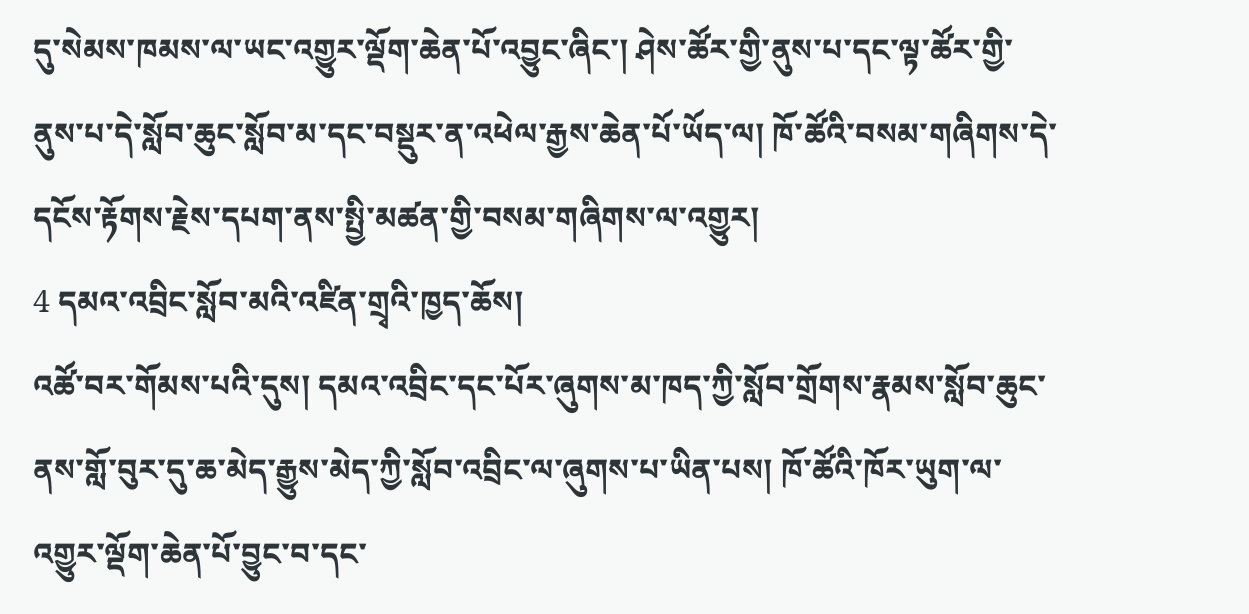དུ་སེམས་ཁམས་ལ་ཡང་འགྱུར་ལྡོག་ཆེན་པོ་འབྱུང་ཞིང་། ཤེས་ཚོར་གྱི་ནུས་པ་དང་ལྟ་ཚོར་གྱི་ནུས་པ་དེ་སློབ་ཆུང་སློབ་མ་དང་བསྡུར་ན་འཕེལ་རྒྱས་ཆེན་པོ་ཡོད་ལ། ཁོ་ཚོའི་བསམ་གཞིགས་དེ་དངོས་རྟོགས་རྗེས་དཔག་ནས་སྤྱི་མཚན་གྱི་བསམ་གཞིགས་ལ་འགྱུར།
4 དམའ་འབྲིང་སློབ་མའི་འཛིན་གྲྭའི་ཁྱད་ཆོས།
འཚོ་བར་གོམས་པའི་དུས། དམའ་འབྲིང་དང་པོར་ཞུགས་མ་ཁད་ཀྱི་སློབ་གྲོགས་རྣམས་སློབ་ཆུང་ནས་གློ་བུར་དུ་ཆ་མེད་རྒྱུས་མེད་ཀྱི་སློབ་འབྲིང་ལ་ཞུགས་པ་ཡིན་པས། ཁོ་ཚོའི་ཁོར་ཡུག་ལ་འགྱུར་ལྡོག་ཆེན་པོ་བྱུང་བ་དང་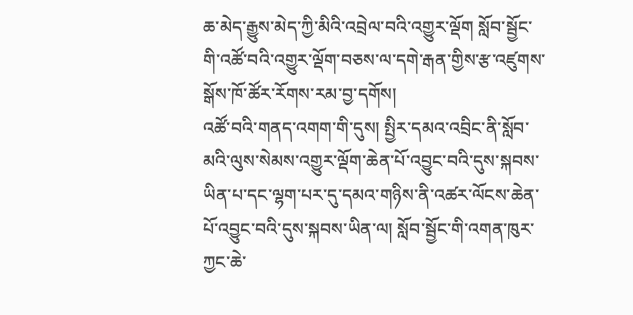ཆ་མེད་རྒྱུས་མེད་ཀྱི་མིའི་འབྲེལ་བའི་འགྱུར་ལྡོག སློབ་སྦྱོང་གི་འཚོ་བའི་འགྱུར་ལྡོག་བཅས་ལ་དགེ་རྒན་གྱིས་རྩ་འཛུགས་སྒོས་ཁོ་ཚོར་རོགས་རམ་བྱ་དགོས།
འཚོ་བའི་གནད་འགག་གི་དུས། སྤྱིར་དམའ་འབྲིང་ནི་སློབ་མའི་ལུས་སེམས་འགྱུར་ལྡོག་ཆེན་པོ་འབྱུང་བའི་དུས་སྐབས་ཡིན་པ་དང་ལྷག་པར་དུ་དམའ་གཉིས་ནི་འཚར་ལོངས་ཆེན་པོ་འབྱུང་བའི་དུས་སྐབས་ཡིན་ལ། སློབ་སྦྱོང་གི་འགན་ཁུར་ཀྱང་ཆེ་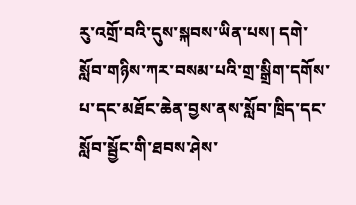རུ་འགྲོ་བའི་དུས་སྐབས་ཡིན་པས། དགེ་སློབ་གཉིས་ཀར་བསམ་པའི་གྲ་སྒྲིག་དགོས་པ་དང་མཐོང་ཆེན་བྱས་ནས་སློབ་ཁྲིད་དང་སློབ་སྦྱོང་གི་ཐབས་ཤེས་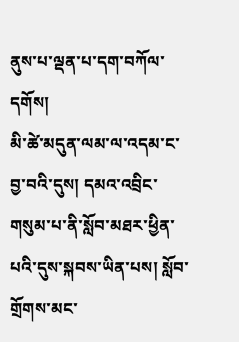ནུས་པ་ལྡན་པ་དག་བཀོལ་དགོས།
མི་ཚེ་མདུན་ལམ་ལ་འདམ་ང་བྱ་བའི་དུས། དམའ་འབྲིང་གསུམ་པ་ནི་སློབ་མཐར་ཕྱིན་པའི་དུས་སྐབས་ཡིན་པས། སློབ་གྲོགས་མང་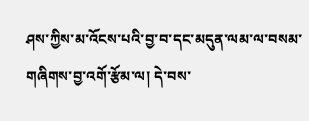ཤས་ཀྱིས་མ་འོངས་པའི་བྱ་བ་དང་མདུན་ལམ་ལ་བསམ་གཞིགས་བྱ་འགོ་རྩོམ་ལ། དེ་བས་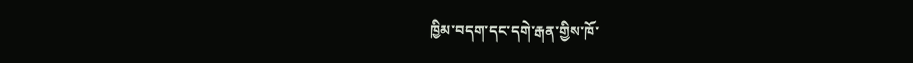ཁྱིམ་བདག་དང་དགེ་རྒན་གྱིས་ཁོ་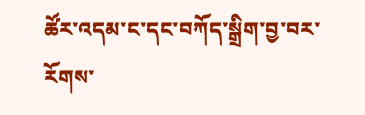ཚོར་འདམ་ང་དང་བཀོད་སྒྲིག་བྱ་བར་རོགས་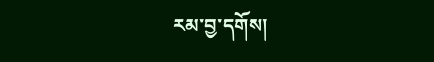རམ་བྱ་དགོས།